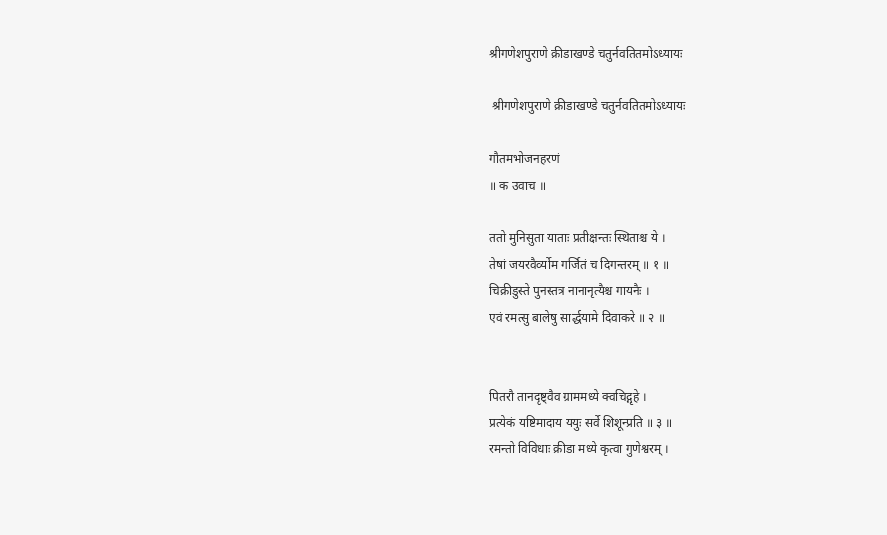श्रीगणेशपुराणे क्रीडाखण्डे चतुर्नवतितमोऽध्यायः

 श्रीगणेशपुराणे क्रीडाखण्डे चतुर्नवतितमोऽध्यायः

गौतमभोजनहरणं
॥ क उवाच ॥

ततो मुनिसुता याताः प्रतीक्षन्तः स्थिताश्च ये ।
तेषां जयरवैर्व्योम गर्जितं च दिगन्तरम् ॥ १ ॥
चिक्रीडुस्ते पुनस्तत्र नानानृत्यैश्च गायनैः ।
एवं रमत्सु बालेषु सार्द्धयामे दिवाकरे ॥ २ ॥


पितरौ तानदृष्ट्वैव ग्राममध्ये क्वचिद्गृहे ।
प्रत्येकं यष्टिमादाय ययुः सर्वे शिशून्प्रति ॥ ३ ॥
रमन्तो विविधाः क्रीडा मध्ये कृत्वा गुणेश्वरम् ।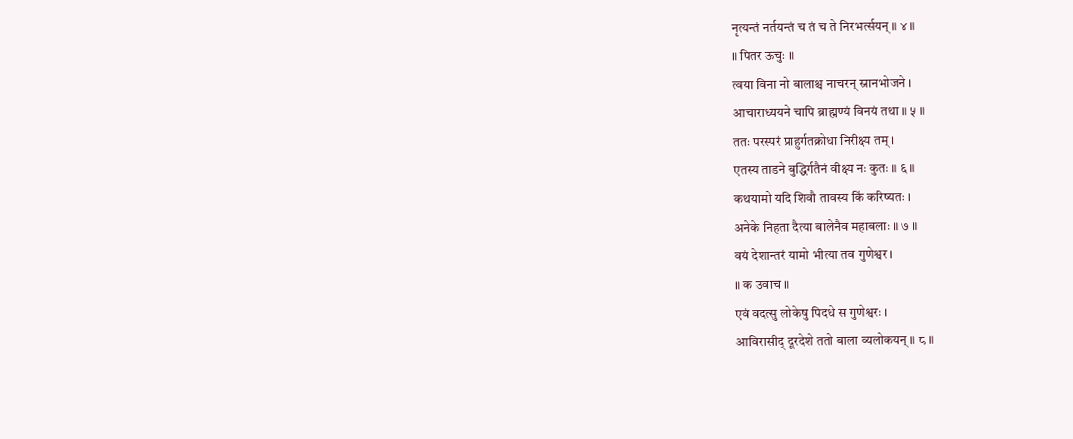नृत्यन्तं नर्तयन्तं च तं च ते निरभर्त्सयन् ॥ ४ ॥
॥ पितर ऊचुः ॥
त्वया विना नो बालाश्च नाचरन् स्नानभोजने ।
आचाराध्ययने चापि ब्राह्मण्यं विनयं तथा ॥ ५ ॥
ततः परस्परं प्राहुर्गतक्रोधा निरीक्ष्य तम् ।
एतस्य ताडने बुद्धिर्गतैनं वीक्ष्य नः कुतः ॥ ६ ॥
कथयामो यदि शिवौ तावस्य किं करिष्यतः ।
अनेके निहता दैत्या बालेनैव महाबलाः ॥ ७ ॥
वयं देशान्तरं यामो भीत्या तव गुणेश्वर ।
॥ क उवाच ॥
एवं वदत्सु लोकेषु पिदधे स गुणेश्वरः ।
आविरासीद् दूरदेशे ततो बाला व्यलोकयन् ॥ ८ ॥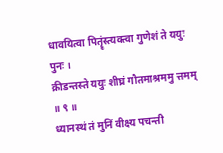धावयित्वा पितॄंस्त्यक्त्वा गुणेशं ते ययुः पुनः ।
क्रीडन्तस्ते ययुः शीघ्रं गौतमाश्रममु त्तमम् ॥ ९ ॥
ध्यानस्थं तं मुनिं वीक्ष्य पचन्ती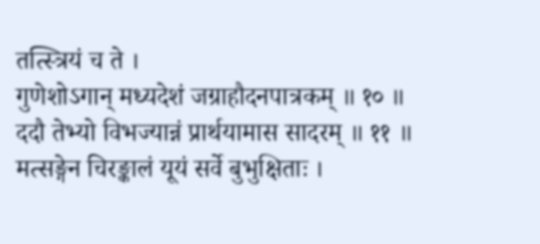तत्स्त्रियं च ते ।
गुणेशोऽगान् मध्यदेशं जग्राहौदनपात्रकम् ॥ १० ॥
ददौ तेभ्यो विभज्यान्नं प्रार्थयामास सादरम् ॥ ११ ॥
मत्सङ्गेन चिरङ्कालं यूयं सर्वे बुभुक्षिताः ।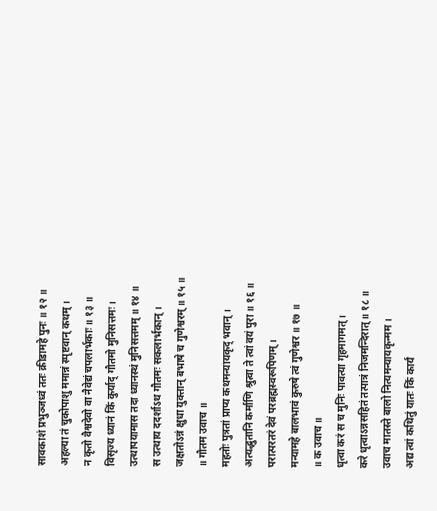सावकाशं प्रभुञ्जध्वं ततः क्रीडामहे पुनः ॥ १२ ॥
अहल्या तं चुकोपाशु ममान्नं स्पृष्टवान् कथम् ।
न कृतो वैश्वदेवो वा नैवेद्यं चपलार्भकाः ॥ १३ ॥
विसृज्य ध्यानं किं कुर्याद् गौतमो मुनिसत्तमः ।
उत्थापयामास तदा ध्यानस्थं मुनिसत्तमम् ॥ १४ ॥
स उत्थाय ददर्शाऽथ गौतमः सकलार्भकान् ।
जक्षतोऽन्नं क्षुधा युक्तान् बभाषे च गुणेश्वरम् ॥ १५ ॥
॥ गौतम उवाच ॥
महतोः पुत्रतां प्राप्य कथमन्यायकृद् भवान् ।
अत्यद्भुतानि कर्माणि श्रुत्वा ते त्वां वयं पुरा ॥ १६ ॥
परात्परतरं देवं परब्रह्मस्वरूपिणम् ।
मन्यामहे बालभावं कुरुषे त्वं गुणेश्वर ॥ १७ ॥
॥ क उवाच ॥
धृत्वा करं स च मुनिः पावत्या गृहमागमत् ।
करे धृत्वाऽन्नसहितं तत्पात्रं निजमन्दिरात् ॥ १८ ॥
उवाच मातस्ते बालो नित्यमन्यायकृन्मम ।
अद्य त्वां कथितुं यातः किं कार्यं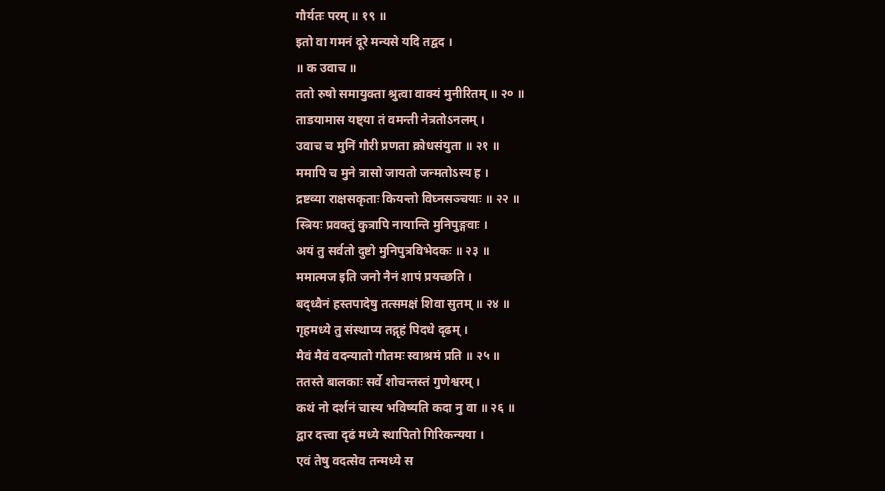गौर्यतः परम् ॥ १९ ॥
इतो वा गमनं दूरे मन्यसे यदि तद्वद ।
॥ क उवाच ॥
ततो रुषो समायुक्ता श्रुत्वा वाक्यं मुनीरितम् ॥ २० ॥
ताडयामास यष्ट्या तं वमन्ती नेत्रतोऽनलम् ।
उवाच च मुनिं गौरी प्रणता क्रोधसंयुता ॥ २१ ॥
ममापि च मुने त्रासो जायतो जन्मतोऽस्य ह ।
द्रष्टव्या राक्षसकृताः कियन्तो विघ्नसञ्चयाः ॥ २२ ॥
स्त्रियः प्रवक्तुं कुत्रापि नायान्ति मुनिपुङ्गवाः ।
अयं तु सर्वतो दुष्टो मुनिपुत्रविभेदकः ॥ २३ ॥
ममात्मज इति जनो नैनं शापं प्रयच्छति ।
बद्ध्वैनं हस्तपादेषु तत्समक्षं शिवा सुतम् ॥ २४ ॥
गृहमध्ये तु संस्थाप्य तद्गृहं पिदधे दृढम् ।
मैवं मैवं वदन्यातो गौतमः स्वाश्रमं प्रति ॥ २५ ॥
ततस्ते बालकाः सर्वे शोचन्तस्तं गुणेश्वरम् ।
कथं नो दर्शनं चास्य भविष्यति कदा नु वा ॥ २६ ॥
द्वार दत्त्वा दृढं मध्ये स्थापितो गिरिकन्यया ।
एवं तेषु वदत्सेव तन्मध्ये स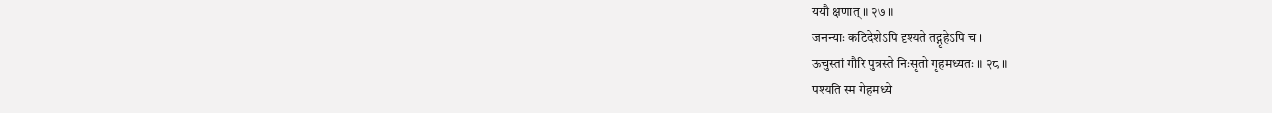ययौ क्षणात् ॥ २७ ॥
जनन्याः कटिदेशेऽपि दृश्यते तद्गृहेऽपि च ।
ऊचुस्तां गौरि पुत्रस्ते निःसृतो गृहमध्यतः ॥ २८ ॥
पश्यति स्म गेहमध्ये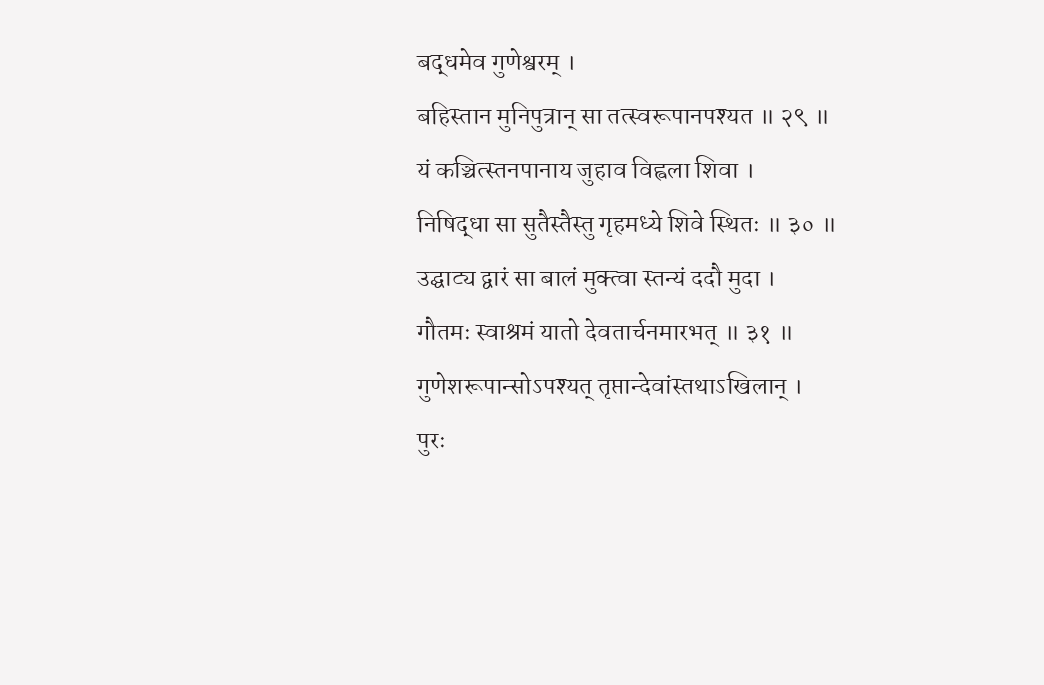बद्धमेव गुणेश्वरम् ।
बहिस्तान मुनिपुत्रान् सा तत्स्वरूपानपश्यत ॥ २९ ॥
यं कञ्चित्स्तनपानाय जुहाव विह्वला शिवा ।
निषिद्धा सा सुतैस्तैस्तु गृहमध्ये शिवे स्थितः ॥ ३० ॥
उद्घाट्य द्वारं सा बालं मुक्त्वा स्तन्यं ददौ मुदा ।
गौतमः स्वाश्रमं यातो देवतार्चनमारभत् ॥ ३१ ॥
गुणेशरूपान्सोऽपश्यत् तृप्तान्देवांस्तथाऽखिलान् ।
पुरः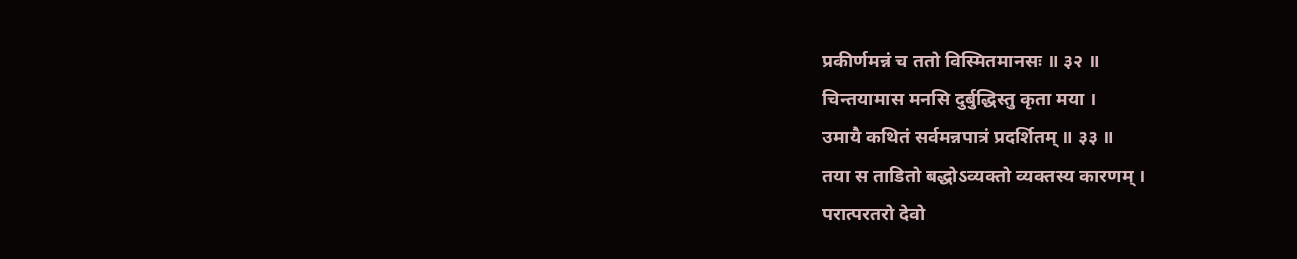प्रकीर्णमन्नं च ततो विस्मितमानसः ॥ ३२ ॥
चिन्तयामास मनसि दुर्बुद्धिस्तु कृता मया ।
उमायै कथितं सर्वमन्नपात्रं प्रदर्शितम् ॥ ३३ ॥
तया स ताडितो बद्धोऽव्यक्तो व्यक्तस्य कारणम् ।
परात्परतरो देवो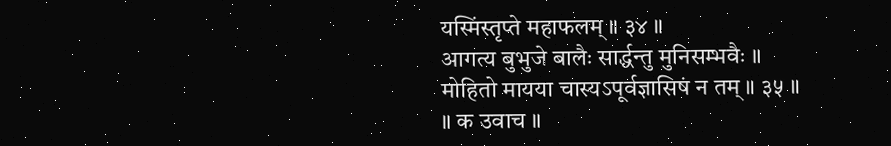यस्मिंस्तृप्ते महाफलम् ॥ ३४ ॥
आगत्य बुभुजे बालैः सार्द्धन्तु मुनिसम्भवैः ॥
मोहितो मायया चास्यऽपूर्वज्ञासिषं न तम् ॥ ३५ ॥
॥ क उवाच ॥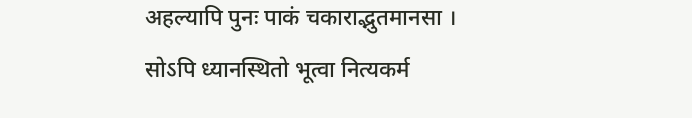अहल्यापि पुनः पाकं चकाराद्भुतमानसा ।
सोऽपि ध्यानस्थितो भूत्वा नित्यकर्म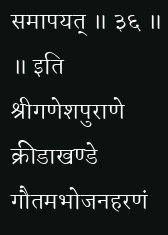समापयत् ॥ ३६ ॥
॥ इति श्रीगणेशपुराणे क्रीडाखण्डे गौतमभोजनहरणं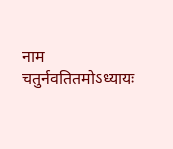नाम चतुर्नवतितमोऽध्यायः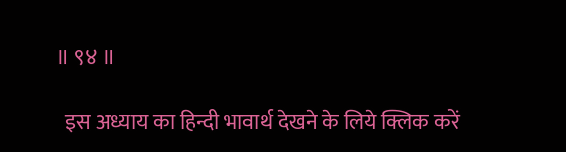॥ ९४ ॥

  इस अध्याय का हिन्दी भावार्थ देखने के लिये क्लिक करें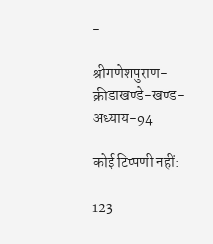-

श्रीगणेशपुराण-क्रीडाखण्डे-खण्ड-अध्याय-94

कोई टिप्पणी नहीं:

123